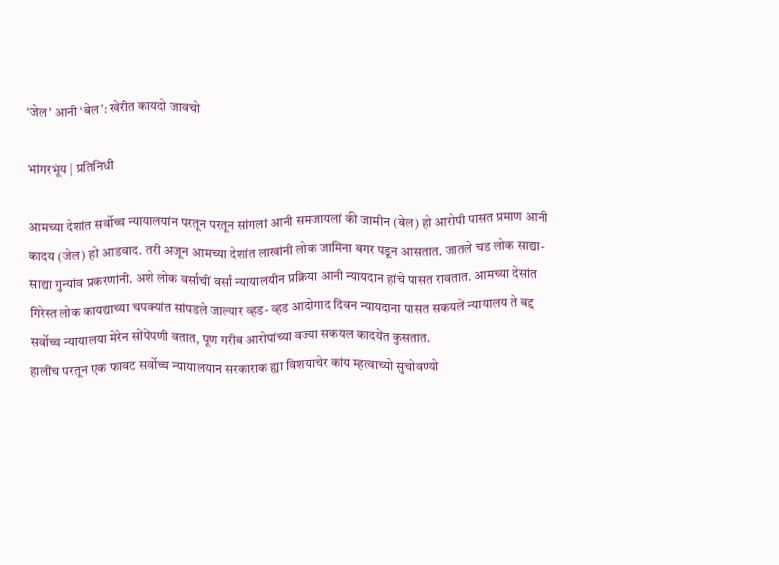‘जेल’ आनी ‘बेल’: खेरीत कायदो जावचो

भांगरभूंय | प्रतिनिधी

आमच्या देशांत सर्वोच्च न्यायालयांन परतून परतून सांगलां आनी समजायलां की जामीन (बेल) हो आरोपी पासत प्रमाण आनी कादय (जेल) हो आडवाद. तरी अजून आमच्या देशांत लाखांनी लोक जामिना बगर पडून आसतात. जातले चड लोक साद्या- साद्या गुन्यांव प्रकरणांनी. अशे लोक वर्साचीं वर्सां न्यायालयीन प्रक्रिया आनी न्यायदान हांचे पासत रावतात. आमच्या देसांत गिरेस्त लोक कायद्याच्या चपक्यांत सांपडले जाल्यार व्हड- व्हड आदोगाद दिवन न्यायदाना पासत सकयलें न्यायालय ते बद्द सर्वोच्च न्यायालया मेरेन सोंपेंपणी वतात, पूण गरीब आरोपांच्या वज्या सकयल कादयेंत कुसतात.
हालींच परतून एक फावट सर्वोच्च न्यायालयान सरकाराक ह्या विशयाचेर कांय म्हत्वाच्यो सुचोवण्यो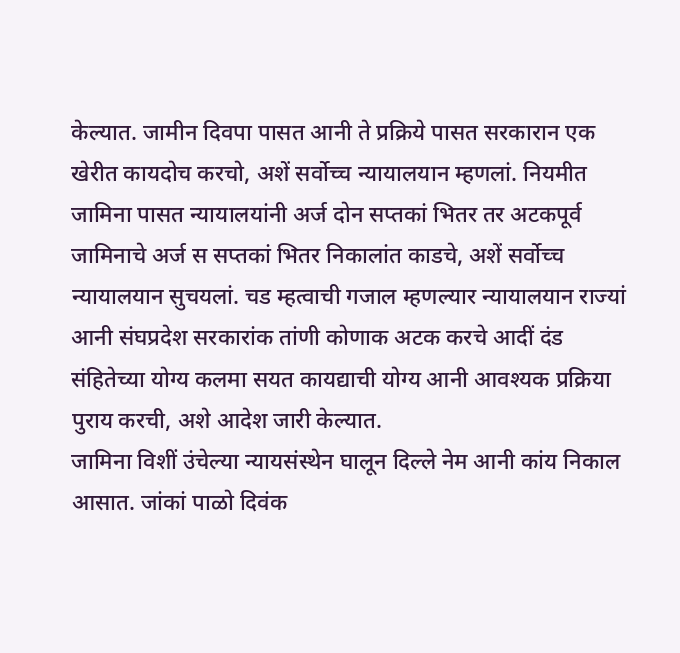केल्यात. जामीन दिवपा पासत आनी ते प्रक्रिये पासत सरकारान एक खेरीत कायदोच करचो, अशें सर्वोच्च न्यायालयान म्हणलां. नियमीत जामिना पासत न्यायालयांनी अर्ज दोन सप्तकां भितर तर अटकपूर्व जामिनाचे अर्ज स सप्तकां भितर निकालांत काडचे, अशें सर्वोच्च न्यायालयान सुचयलां. चड म्हत्वाची गजाल म्हणल्यार न्यायालयान राज्यां आनी संघप्रदेश सरकारांक तांणी कोणाक अटक करचे आदीं दंड संहितेच्या योग्य कलमा सयत कायद्याची योग्य आनी आवश्यक प्रक्रिया पुराय करची, अशे आदेश जारी केल्यात.
जामिना विशीं उंचेल्या न्यायसंस्थेन घालून दिल्ले नेम आनी कांय निकाल आसात. जांकां पाळो दिवंक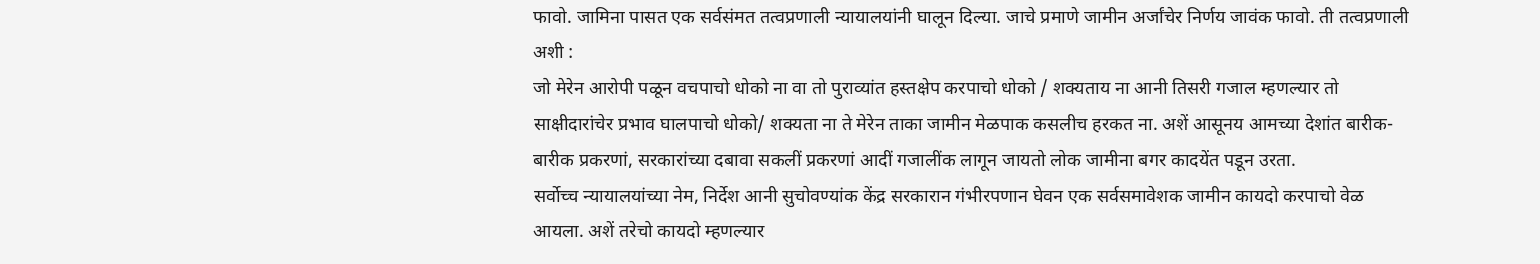फावो. जामिना पासत एक सर्वसंमत तत्वप्रणाली न्यायालयांनी घालून दिल्या. जाचे प्रमाणे जामीन अर्जांचेर निर्णय जावंक फावो. ती तत्वप्रणाली अशी :
जो मेरेन आरोपी पळून वचपाचो धोको ना वा तो पुराव्यांत हस्तक्षेप करपाचो धोको / शक्यताय ना आनी तिसरी गजाल म्हणल्यार तो साक्षीदारांचेर प्रभाव घालपाचो धोको/ शक्यता ना ते मेरेन ताका जामीन मेळपाक कसलीच हरकत ना. अशें आसूनय आमच्या देशांत बारीक- बारीक प्रकरणां, सरकारांच्या दबावा सकलीं प्रकरणां आदीं गजालींक लागून जायतो लोक जामीना बगर कादयेंत पडून उरता.
सर्वोच्च न्यायालयांच्या नेम, निर्देश आनी सुचोवण्यांक केंद्र सरकारान गंभीरपणान घेवन एक सर्वसमावेशक जामीन कायदो करपाचो वेळ आयला. अशें तरेचो कायदो म्हणल्यार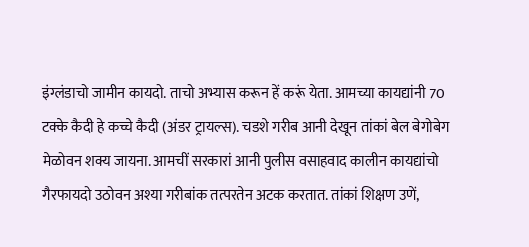इंग्लंडाचो जामीन कायदो. ताचो अभ्यास करून हें करूं येता. आमच्या कायद्यांनी 70 टक्के कैदी हे कच्चे कैदी (अंडर ट्रायल्स). चडशे गरीब आनी देखून तांकां बेल बेगोबेग मेळोवन शक्य जायना. आमचीं सरकारां आनी पुलीस वसाहवाद कालीन कायद्यांचो गैरफायदो उठोवन अश्या गरीबांक तत्परतेन अटक करतात. तांकां शिक्षण उणें,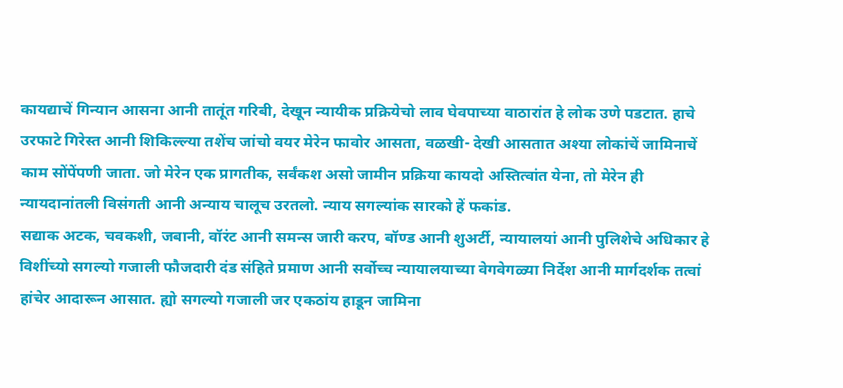कायद्याचें गिन्यान आसना आनी तातूंत गरिबी, देखून न्यायीक प्रक्रियेचो लाव घेवपाच्या वाठारांत हे लोक उणे पडटात. हाचे उरफाटे गिरेस्त आनी शिकिल्ल्या तशेंच जांचो वयर मेरेन फावोर आसता, वळखी- देखी आसतात अश्या लोकांचें जामिनाचें काम सोंपेंपणी जाता. जो मेरेन एक प्रागतीक, सर्वंकश असो जामीन प्रक्रिया कायदो अस्तित्वांत येना, तो मेरेन ही न्यायदानांतली विसंगती आनी अन्याय चालूच उरतलो. न्याय सगल्यांक सारको हें फकांड.
सद्याक अटक, चवकशी, जबानी, वॉरंट आनी समन्स जारी करप, बॉण्ड आनी शुअर्टी, न्यायालयां आनी पुलिशेचे अधिकार हे विशींच्यो सगल्यो गजाली फौजदारी दंड संहिते प्रमाण आनी सर्वोच्च न्यायालयाच्या वेगवेगळ्या निर्देश आनी मार्गदर्शक तत्वां हांचेर आदारून आसात. ह्यो सगल्यो गजाली जर एकठांय हाडून जामिना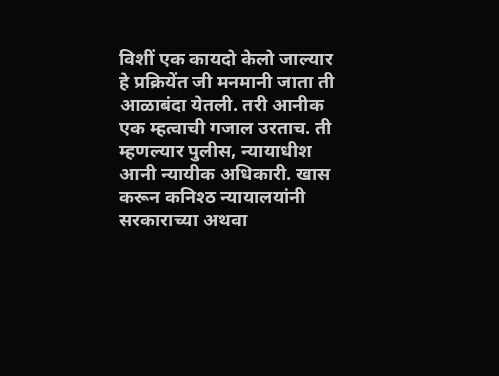विशीं एक कायदो केलो जाल्यार हे प्रक्रियेंत जी मनमानी जाता ती आळाबंदा येतली. तरी आनीक एक म्हत्वाची गजाल उरताच. ती म्हणल्यार पुलीस, न्यायाधीश आनी न्यायीक अधिकारी. खास करून कनिश्ठ न्यायालयांनी सरकाराच्या अथवा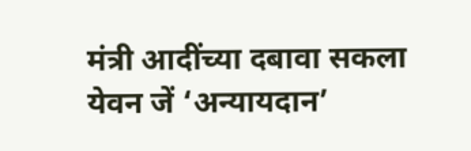मंत्री आदींच्या दबावा सकला येवन जें ‘अन्यायदान’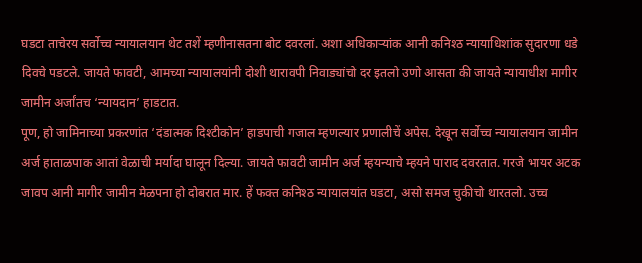घडटा ताचेरय सर्वोच्च न्यायालयान थेट तशें म्हणीनासतना बोट दवरलां. अशा अधिकाऱ्यांक आनी कनिश्ठ न्यायाधिशांक सुदारणा धडे दिवचे पडटले. जायते फावटी, आमच्या न्यायालयांनी दोशी थारावपी निवाड्यांचो दर इतलो उणो आसता की जायते न्यायाधीश मागीर जामीन अर्जांतच ‘न्यायदान’ हाडटात.
पूण, हो जामिनाच्या प्रकरणांत ‘दंडात्मक दिश्टीकोन’ हाडपाची गजाल म्हणल्यार प्रणालीचें अपेस. देखून सर्वोच्च न्यायालयान जामीन अर्ज हाताळपाक आतां वेळाची मर्यादा घालून दिल्या. जायते फावटी जामीन अर्ज म्हयन्याचे म्हयने पाराद दवरतात. गरजे भायर अटक जावप आनी मागीर जामीन मेळपना हो दोबरात मार. हें फक्त कनिश्ठ न्यायालयांत घडटा, असो समज चुकीचो थारतलो. उच्च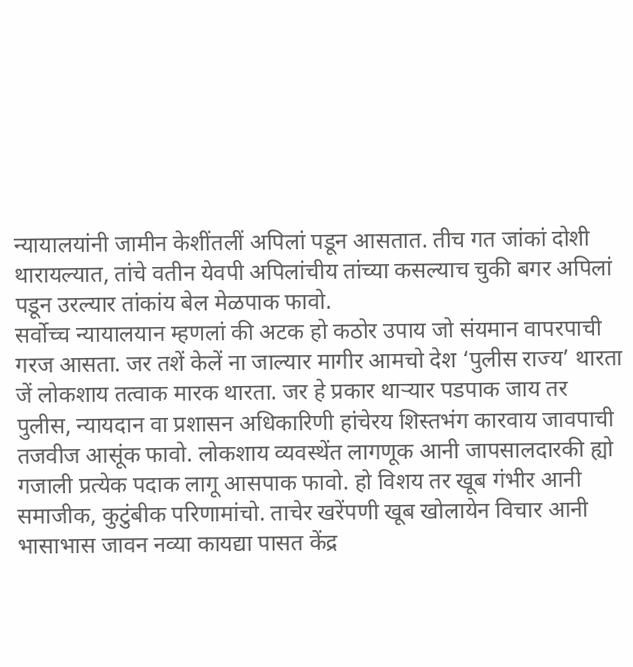न्यायालयांनी जामीन केशींतलीं अपिलां पडून आसतात. तीच गत जांकां दोशी थारायल्यात, तांचे वतीन येवपी अपिलांचीय तांच्या कसल्याच चुकी बगर अपिलां पडून उरल्यार तांकांय बेल मेळपाक फावो.
सर्वोच्च न्यायालयान म्हणलां की अटक हो कठोर उपाय जो संयमान वापरपाची गरज आसता. जर तशें केलें ना जाल्यार मागीर आमचो देश ‘पुलीस राज्य’ थारता जें लोकशाय तत्वाक मारक थारता. जर हे प्रकार थाऱ्यार पडपाक जाय तर पुलीस, न्यायदान वा प्रशासन अधिकारिणी हांचेरय शिस्तभंग कारवाय जावपाची तजवीज आसूंक फावो. लोकशाय व्यवस्थेंत लागणूक आनी जापसालदारकी ह्यो गजाली प्रत्येक पदाक लागू आसपाक फावो. हो विशय तर खूब गंभीर आनी समाजीक, कुटुंबीक परिणामांचो. ताचेर खरेंपणी खूब खोलायेन विचार आनी भासाभास जावन नव्या कायद्या पासत केंद्र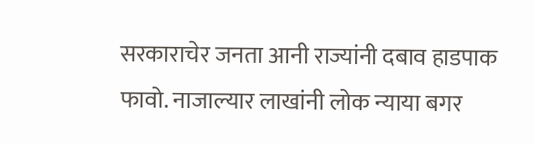सरकाराचेर जनता आनी राज्यांनी दबाव हाडपाक फावो. नाजाल्यार लाखांनी लोक न्याया बगर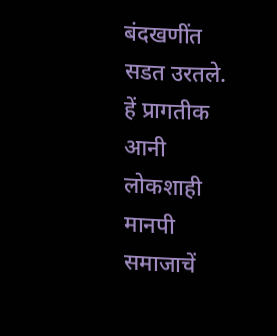बंदखणींत सडत उरतले. हें प्रागतीक आनी लोकशाही मानपी समाजाचें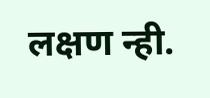लक्षण न्ही.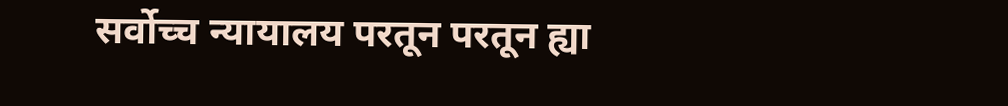सर्वोच्च न्यायालय परतून परतून ह्या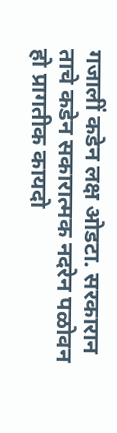गजालीं कडेन लक्ष ओडटा. सरकारान ताचे कडेन सकारात्मक नदरेन पळोवन हो प्रागतीक कायदो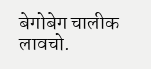बेगोबेग चालीक लावचो.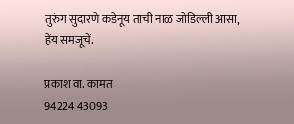तुरुंग सुदारणे कडेनूय ताची नाळ जोडिल्ली आसा, हेंय समजूचें.

प्रकाश वा. कामत
94224 43093